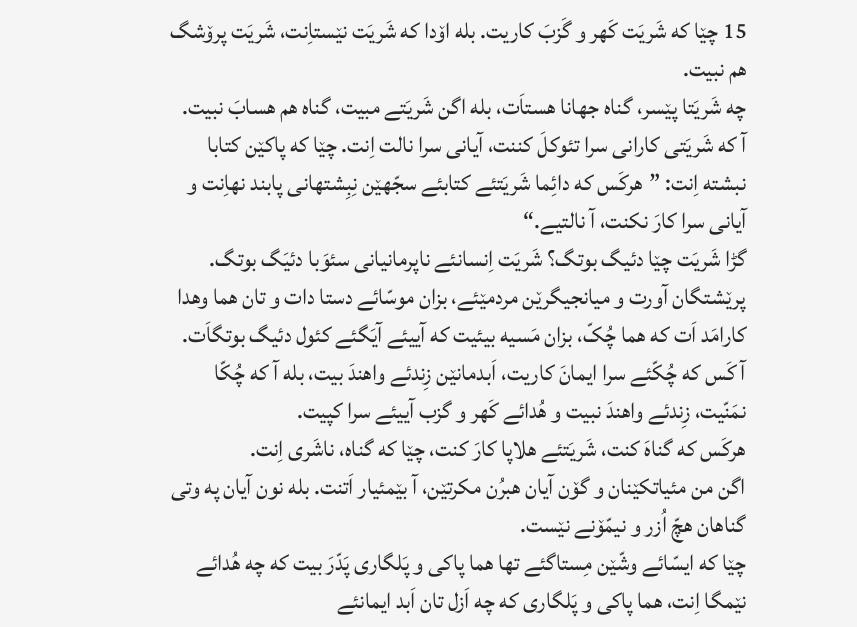15 چێا که شَریَت کَهر و گَزبَ کاریت. بله اۆدا که شَریَت نێستاِنت، شَریَت پرۆشگ هم نبیت.
چه شَریَتا پێسر، گناه جهانا هستاَت، بله اگن شَریَتے مبیت، گناه هم هسابَ نبیت.
آ که شَریَتی کارانی سرا تئوکلَ کننت، آیانی سرا نالت اِنت. چێا که پاکێن کتابا نبشته اِنت: ”هرکَس که دائِما شَریَتئے کتابئے سجّهێن نِبِشتهانی پابند نهاِنت و آیانی سرا کارَ نکنت، آ نالتیے.“
گڑا شَریَت چێا دئیگ بوتگ؟ شَریَت اِنسانئے ناپرمانیانی سئوَبا دئیَگ بوتگ. پرێشتگان آورت و میانجیگرێن مردمێئے، بزان موسّائے دستا دات و تان هما وهدا کارامَد اَت که هما چُکّ، بزان مَسیه بیئیت که آییئے آیَگئے کئول دئیگ بوتگاَت.
آ کَس که چُکّئے سرا ایمانَ کاریت، اَبدمانێن زِندئے واهندَ بیت، بله آ که چُکّا نمَنّیت، زِندئے واهندَ نبیت و هُدائے کَهر و گزب آییئے سرا کپیت.
هرکَس که گناهَ کنت، شَریَتئے هلاپا کارَ کنت، چێا که گناه، ناشَری اِنت.
اگن من مئیاتکێنان و گۆن آیان هبرُن مکرتێن، آ بێمئیار اَتنت. بله نون آیان په وتی گناهان هچّ اُزر و نیمّۆنے نێست.
چێا که ایسّائے وشّێن مِستاگئے تها هما پاکی و پَلگاری پَدّرَ بیت که چه هُدائے نێمگا اِنت، هما پاکی و پَلگاری که چه اَزل تان اَبد ایمانئے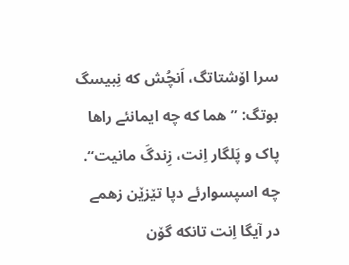سرا اۆشتاتگ، اَنچُش که نِبیسگ بوتگ: ”هما که چه ایمانئے راها پاک و پَلگار اِنت، زِندگَ مانیت“.
چه اسپسوارئے دپا تێزێن زهمے در آیگا اِنت تانکه گۆن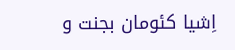اِشیا کئومان بجنت و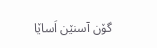گۆن آسنێن اَساێا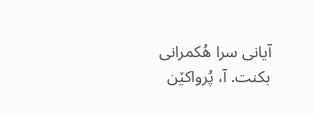آیانی سرا هُکمرانی بکنت. آ، پُرواکێن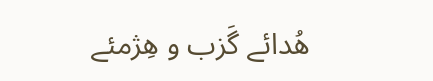هُدائے گَزب و هِژمئے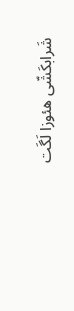شَرابکَشّی هئوزا لَگَت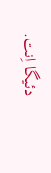دئیگا اِنت.